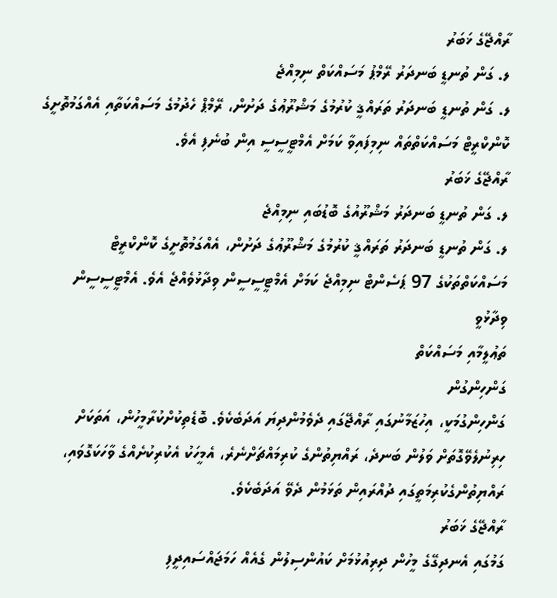ރާއްޖޭގެ ޚަބަރު
ލ. ގަން ތުނޑީ ބަނދަރު ރޭމްޕު މަސައްކަތް ނިމިއްޖެ
ލ. ގަން ތުނޑީ ބަނދަރު ތަރައްޤީ ކުރުމުގެ މަޝްރޫޢުގެ ދަށުން، ރޭމްޕް ހެދުމުގެ މަސައްކަތާއި އެއްގަމުތޮށީގެ ކޮންކްރީޓް މަސައްކަތްތައް ނިމިފައިވާ ކަމަށް އެމްޓީސީސީ އިން ބުނެފި އެވެ.
ރާއްޖޭގެ ޚަބަރު
ލ. ގަން ތުނޑީ ބަނދަރު މަޝްރޫއުގެ ބޮޑުބައި ނިމިއްޖެ
ލ. ގަން ތުނޑީ ބަނދަރު ތަރައްޤީ ކުރުމުގެ މަޝްރޫޢުގެ ދަށުން، އެއްގަމުތޮށީގެ ކޮންކްރީޓް މަސައްކަތްތަކުގެ 97 ޕަސެންޓް ނިމިއްޖެ ކަމަށް އެމްޓީސީސީން ވިދާޅުވެއްޖެ އެވެ. އެމްޓީސީސީން ވިދާޅުވީ
ތަޢުލީމާއި މަސައްކަތް
ގަންހިންގުން
ގަންހިންގުމަކީ، އިހުޒަމާނުގައި ރާއްޖޭގައި ދެވެމުންދިޔަ އަދަބެކެވެ. ބޮޑެތިކުށްކުރާމީހުން، އަތަކަށް ހިރިނުލެވޭގޮތަށް ވަލުން ބަނދެ، ރައްޔިތުންގެ ކުރިމައްޗަށްނެރެ، އެމީހަކު އެކުރިކުށެއްގެ ވާހަކަގޮވައި، ރައްޔިތުންގެކުރިމަތީގައި ދުއްރައިން ތަޅަމުން ދެވޭ އަދަބެކެވެ.
ރާއްޖޭގެ ޚަބަރު
ގަމުގައި އެނދިގޭގެ މީހުން ދިރިއުޅުމަށް ކައުންސިލުން ގެއެއް ހަމަޖައްސައިދީފި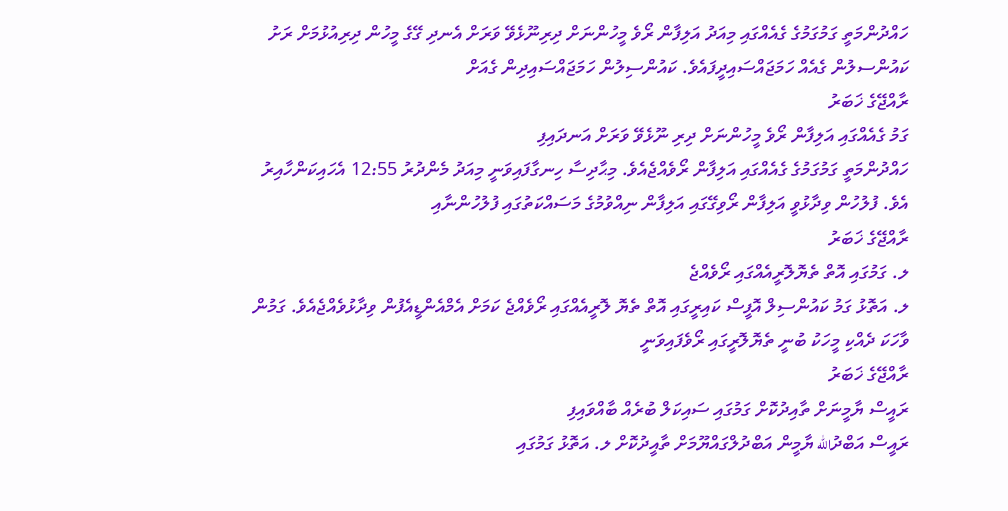ހައްދުންމަތީ ގަމުގަމުގެ ގެއެއްގައި މިއަދު އަލިފާން ރޯވެ މީހުންނަށް ދިރިނޫޅެވޭ ވަރަށް އެނދި ގޭގެ މީހުން ދިރިއުޅުމަށް ރަށު ކައުންސލުން ގެއެއް ހަމަޖައްސައިދީފައެވެ. ކައުންސިލުން ހަމަޖައްސައިދިން ގެއަށް
ރާއްޖޭގެ ޚަބަރު
ގަމު ގެއެއްގައި އަލިފާން ރޯވެ މީހުންނަށް ދިރި ނޫޅެވޭ ވަރަށް އަނދައިފި
ހައްދުންމަތީ ގަމުގަމުގެ ގެއެއްގައި އަލިފާން ރޯވެއްޖެއެވެ. މިޙާދިސާ ހިނގާފައިވަނީ މިއަދު މެންދުރު 12:55 އެހައިކަންހާއިރު އެވެ. ފުލުހުން ވިދާޅުވީ އަލިފާން ރޯވިގޭގައި އަލިފާން ނިއްވުމުގެ މަސައްކަތުގައި ފުލުހުންނާއި
ރާއްޖޭގެ ޚަބަރު
ލ. ގަމުގައި އޮތް ތެޔޮލޮރީއެއްގައި ރޯވެއްޖެ
ލ. އަތޮޅު ގަމު ކައުންސިލް އޮފީސް ކައިރީގައި އޮތް ތެޔޮ ލޮރީއެއްގައި ރޯވެއްޖެ ކަމަށް އެމްއެންޑީއެފުން ވިދާޅުވެއްޖެއެވެ. ގަމުން ވާހަކަ ދެއްކި މީހަކު ބުނީ ތެޔޮލޮރީގައި ރޯވެފައިވަނީ
ރާއްޖޭގެ ޚަބަރު
ރައީސް ޔާމީނަށް ތާއިދުކޮށް ގަމުގައި ސައިކަލް ބުރެއް ބާއްވައިފި
ރައީސް އަބްދުالله ޔާމީން އަބްދުލްގައްޔޫމަށް ތާއީދުކޮށް ލ. އަތޮޅު ގަމުގައި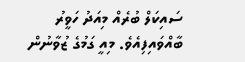ސައިކަލް ބުރެއް މިއަދު ހަވީރު ބާއްވައިފިއެވެ. މިއީ ގަމުގެ ޒުވާނުން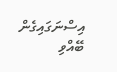އިސްނަގައިގެން ބޭއްވި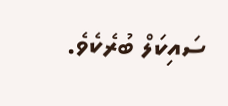ސައިކަލް ބުރެކެވެ.